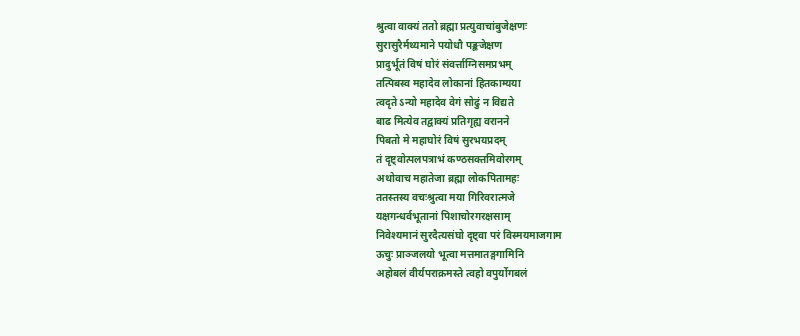श्रुत्वा वाक्यं ततो ब्रह्मा प्रत्युवाचांबुजेक्षणः
सुरासुरैर्मथ्यमाने पयोधौ पङ्कजेक्षण
प्रादुर्भूतं विषं घोरं संवर्त्ताग्निसमप्रभम्
तत्पिबस्व महादेव लोकानां हितकाम्यया
त्वदृते ऽन्यो महादेव वेगं सोढुं न विद्यते
बाढ मित्येव तद्वाक्यं प्रतिगृह्य वरानने
पिबतो मे महाघोरं विषं सुरभयप्रदम्
तं दृष्ट्वोत्पलपत्राभं कण्ठसक्तमिवोरगम्
अथोवाच महातेजा ब्रह्मा लोकपितामहः
ततस्तस्य वचःश्रुत्वा मया गिरिवरात्मजे
यक्षगन्धर्वभूतानां पिशाचोरगरक्षसाम्
निवेश्यमानं सुरदैत्यसंघो दृष्ट्वा परं विस्मयमाजगाम
ऊचुः प्राञ्जलयो भूत्वा मत्तमातङ्गगामिनि
अहोबलं वीर्यपराक्रमस्ते त्वहो वपुर्योगबलं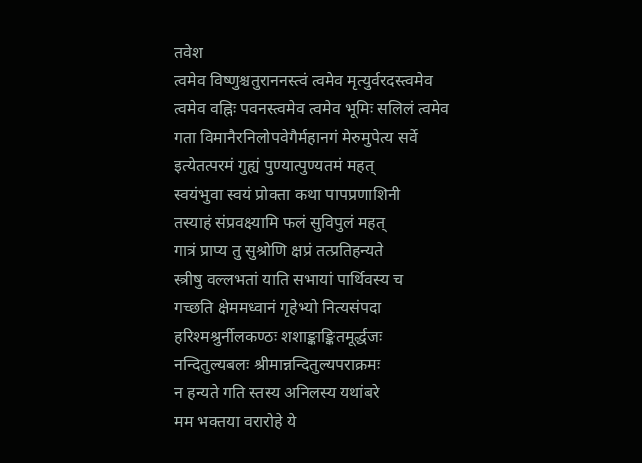तवेश
त्वमेव विष्णुश्चतुराननस्त्वं त्वमेव मृत्युर्वरदस्त्वमेव
त्वमेव वह्निः पवनस्त्वमेव त्वमेव भूमिः सलिलं त्वमेव
गता विमानैरनिलोपवेगैर्महानगं मेरुमुपेत्य सर्वे
इत्येतत्परमं गुह्यं पुण्यात्पुण्यतमं महत्
स्वयंभुवा स्वयं प्रोक्ता कथा पापप्रणाशिनी
तस्याहं संप्रवक्ष्यामि फलं सुविपुलं महत्
गात्रं प्राप्य तु सुश्रोणि क्षप्रं तत्प्रतिहन्यते
स्त्रीषु वल्लभतां याति सभायां पार्थिवस्य च
गच्छति क्षेममध्वानं गृहेभ्यो नित्यसंपदा
हरिश्मश्रुर्नीलकण्ठः शशाङ्काङ्कितमूर्द्धजः
नन्दितुल्यबलः श्रीमान्नन्दितुल्यपराक्रमः
न हन्यते गति स्तस्य अनिलस्य यथांबरे
मम भक्तया वरारोहे ये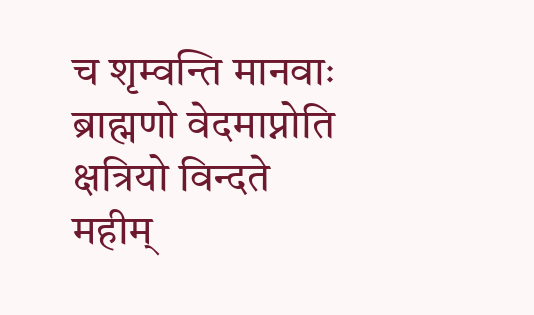च शृम्वन्ति मानवाः
ब्राह्मणो वेदमाप्नोति क्षत्रियो विन्दते महीम्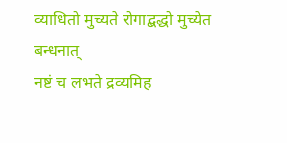व्याधितो मुच्यते रोगाद्बद्धो मुच्येत बन्धनात्
नष्टं च लभते द्रव्यमिह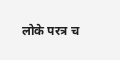लोके परत्र च